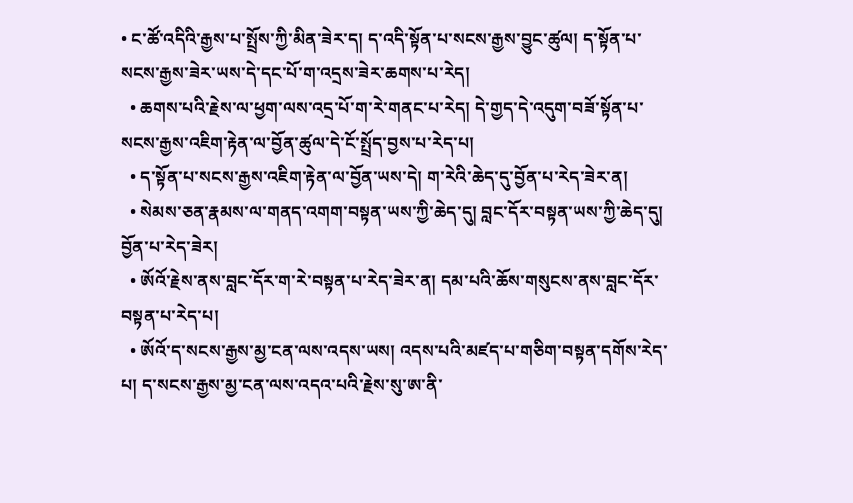• ང་ཚོ་འདིའི་རྒྱས་པ་སྤྲོས་ཀྱི་མིན་ཟེར་ད། ད་འདི་སྟོན་པ་སངས་རྒྱས་བྱུང་ཚུལ། ད་སྟོན་པ་སངས་རྒྱས་ཟེར་ཡས་དེ་དང་པོ་ག་འདྲས་ཟེར་ཆགས་པ་རེད།
  • ཆགས་པའི་རྗེས་ལ་ཕྱག་ལས་འདྲ་པོ་ག་རེ་གནང་པ་རེད། དེ་གྱད་དེ་འདུག་བཟོ་སྟོན་པ་སངས་རྒྱས་འཇིག་རྟེན་ལ་བྱོན་ཚུལ་དེ་ངོ་སྤྲོད་བྱས་པ་རེད་པ།
  • ད་སྟོན་པ་སངས་རྒྱས་འཇིག་རྟེན་ལ་བྱོན་ཡས་དེ། ག་རེའི་ཆེད་དུ་བྱོན་པ་རེད་ཟེར་ན།
  • སེམས་ཅན་རྣམས་ལ་གནད་འགག་བསྟན་ཡས་ཀྱི་ཆེད་དུ། བླང་དོར་བསྟན་ཡས་ཀྱི་ཆེད་དུ། བྱོན་པ་རེད་ཟེར།
  • ཨོའོ་རྗེས་ནས་བླང་དོར་ག་རེ་བསྟན་པ་རེད་ཟེར་ན། དམ་པའི་ཆོས་གསུངས་ནས་བླང་དོར་བསྟན་པ་རེད་པ།
  • ཨོའོ་ད་སངས་རྒྱས་མྱ་ངན་ལས་འདས་ཡས། འདས་པའི་མཛད་པ་གཅིག་བསྟན་དགོས་རེད་པ། ད་སངས་རྒྱས་མྱ་ངན་ལས་འདའ་པའི་རྗེས་སུ་ཨ་ནི་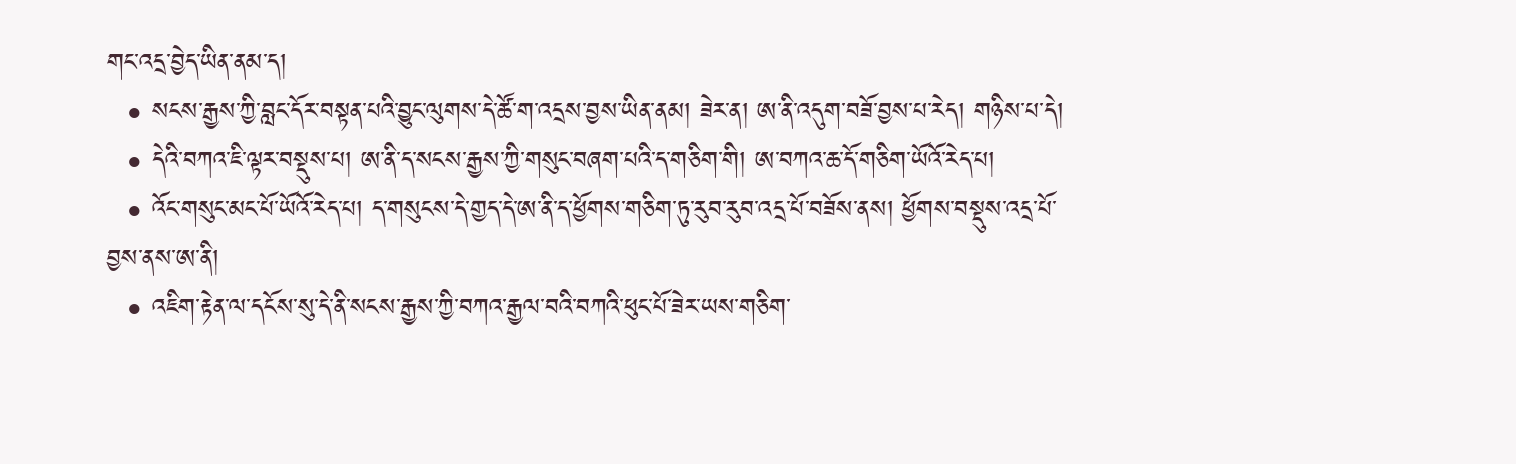གང་འདྲ་བྱེད་ཡིན་ནམ་ད།
  • སངས་རྒྱས་ཀྱི་བླང་དོར་བསྟན་པའི་བྱུང་ལུགས་དེ་ཚོ་ག་འདྲས་བྱས་ཡིན་ནམ། ཟེར་ན། ཨ་ནི་འདུག་བཟོ་བྱས་པ་རེད། གཉིས་པ་དེ།
  • དེའི་བཀའ་ཇི་ལྟར་བསྡུས་པ། ཨ་ནི་ད་སངས་རྒྱས་ཀྱི་གསུང་བཞག་པའི་ད་གཅིག་གི། ཨ་བཀའ་ཆ་དོ་གཅིག་ཡོའོ་རེད་པ།
  • འོང་གསུང་མང་པོ་ཡོའོ་རེད་པ། ད་གསུངས་དེ་གྱད་དེ་ཨ་ནི་ད་ཕྱོགས་གཅིག་ཏུ་རུབ་རུབ་འདྲ་པོ་བཟོས་ནས། ཕྱོགས་བསྡུས་འདྲ་པོ་བྱས་ནས་ཨ་ནི།
  • འཇིག་རྟེན་ལ་དངོས་སུ་དེ་ནི་སངས་རྒྱས་ཀྱི་བཀའ་རྒྱལ་བའི་བཀའི་ཕུང་པོ་ཟེར་ཡས་གཅིག་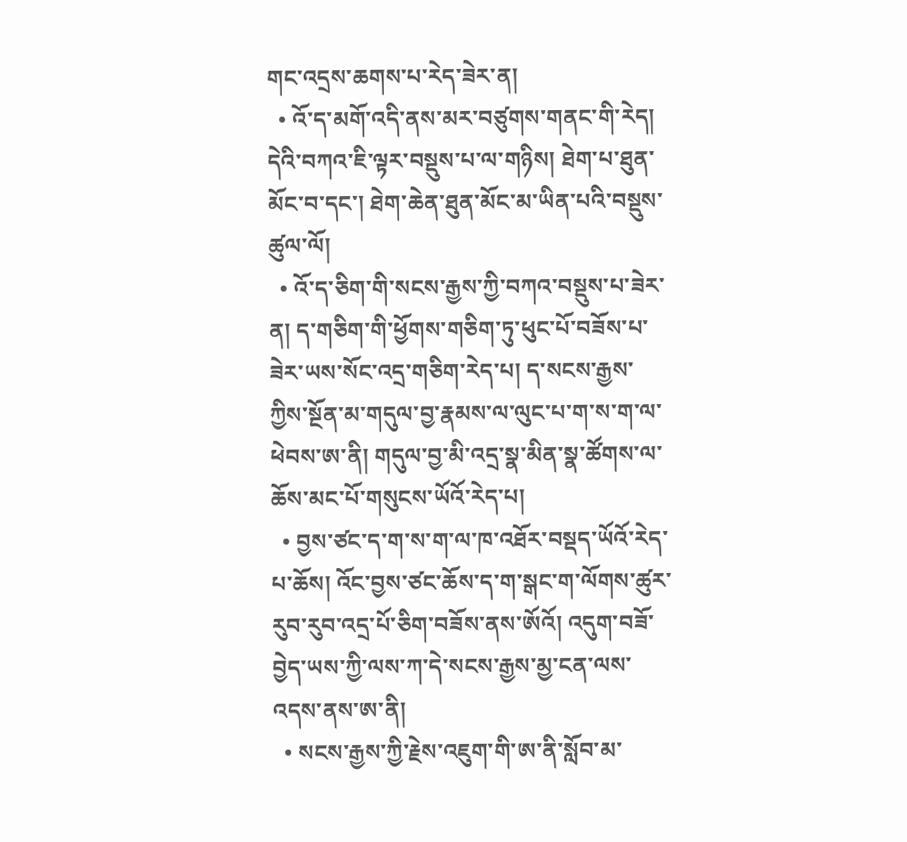གང་འདྲས་ཆགས་པ་རེད་ཟེར་ན།
  • འོ་ད་མགོ་འདི་ནས་མར་བཙུགས་གནང་གི་རེད། དེའི་བཀའ་ཇི་ལྟར་བསྡུས་པ་ལ་གཉིས། ཐེག་པ་ཐུན་མོང་བ་དང་། ཐེག་ཆེན་ཐུན་མོང་མ་ཡིན་པའི་བསྡུས་ཚུལ་ལོ།
  • འོ་ད་ཅིག་གི་སངས་རྒྱས་ཀྱི་བཀའ་བསྡུས་པ་ཟེར་ན། ད་གཅིག་གི་ཕྱོགས་གཅིག་ཏུ་ཕུང་པོ་བཟོས་པ་ཟེར་ཡས་སོང་འདྲ་གཅིག་རེད་པ། ད་སངས་རྒྱས་ཀྱིས་སྔོན་མ་གདུལ་བྱ་རྣམས་ལ་ལུང་པ་ག་ས་ག་ལ་ཕེབས་ཨ་ནི། གདུལ་བྱ་མི་འདྲ་སྣ་མིན་སྣ་ཚོགས་ལ་ཆོས་མང་པོ་གསུངས་ཡོའོ་རེད་པ།
  • བྱས་ཙང་ད་ག་ས་ག་ལ་ཁ་འཐོར་བསྡད་ཡོའོ་རེད་པ་ཆོས། འོང་བྱས་ཙང་ཆོས་ད་ག་སྒང་ག་ལོགས་ཚུར་རུབ་རུབ་འདྲ་པོ་ཅིག་བཟོས་ནས་ཨོའོ། འདུག་བཟོ་བྱེད་ཡས་ཀྱི་ལས་ཀ་དེ་སངས་རྒྱས་མྱ་ངན་ལས་འདས་ནས་ཨ་ནི།
  • སངས་རྒྱས་ཀྱི་རྗེས་འཇུག་གི་ཨ་ནི་སློབ་མ་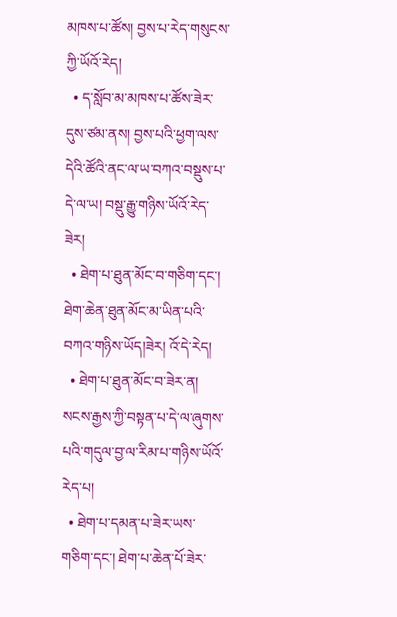མཁས་པ་ཚོས། བྱས་པ་རེད་གསུངས་ཀྱི་ཡོའོ་རེད།
  • ད་སློབ་མ་མཁས་པ་ཚོས་ཟེར་དུས་ཙམ་ནས། བྱས་པའི་ཕྱག་ལས་དེའི་ཚོའི་ནང་ལ་ཡ་བཀའ་བསྡུས་པ་དེ་ལ་ཡ། བསྡུ་རྒྱུ་གཉིས་ཡོའོ་རེད་ཟེར།
  • ཐེག་པ་ཐུན་མོང་བ་གཅིག་དང་། ཐེག་ཆེན་ཐུན་མོང་མ་ཡིན་པའི་བཀའ་གཉིས་ཡོད།ཟེར། འོ་དེ་རེད།
  • ཐེག་པ་ཐུན་མོང་བ་ཟེར་ན། སངས་རྒྱས་ཀྱི་བསྟན་པ་དེ་ལ་ཞུགས་པའི་གདུལ་བྱ་ལ་རིམ་པ་གཉིས་ཡོའོ་རེད་པ།
  • ཐེག་པ་དམན་པ་ཟེར་ཡས་གཅིག་དང་། ཐེག་པ་ཆེན་པོ་ཟེར་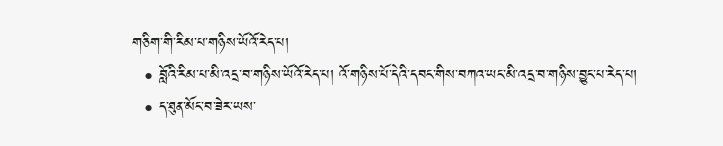གཅིག་གི་རིམ་པ་གཉིས་ཡོའོ་རེད་པ།
  • བློའི་རིམ་པ་མི་འདྲ་བ་གཉིས་ཡོའོ་རེད་པ། འོ་གཉིས་པོ་དེའི་དབང་གིས་བཀའ་ཡང་མི་འདྲ་བ་གཉིས་བྱུང་པ་རེད་པ།
  • ད་ཐུན་མོང་བ་ཟེར་ཡས་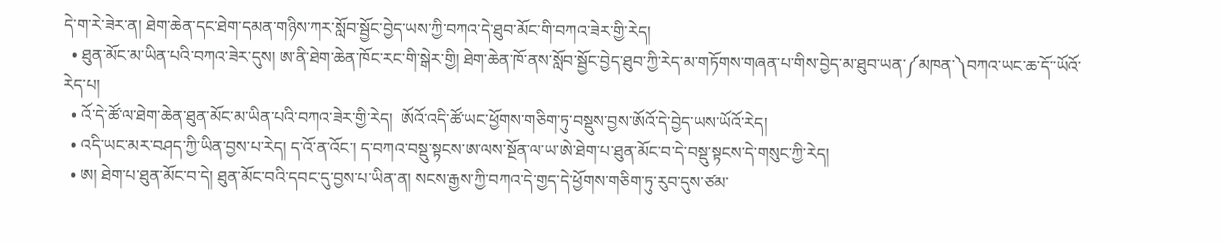དེ་ག་རེ་ཟེར་ན། ཐེག་ཆེན་དང་ཐེག་དམན་གཉིས་ཀར་སློབ་སྦྱོང་བྱེད་ཡས་ཀྱི་བཀའ་དེ་ཐུབ་མོང་གི་བཀའ་ཟེར་གྱི་རེད།
  • ཐུན་མོང་མ་ཡིན་པའི་བཀའ་ཟེར་དུས། ཨ་ནི་ཐེག་ཆེན་ཁོང་རང་གི་སྒེར་གྱི། ཐེག་ཆེན་ཁོ་ནས་སློབ་སྦྱོང་བྱེད་ཐུབ་ཀྱི་རེད་མ་གཏོགས་གཞན་པ་གིས་བྱེད་མ་ཐུབ་ཡན་༼མཁན་༽བཀའ་ཡང་ཆ་དོ་་ཡོའོ་རེད་པ།
  • འོ་དེ་ཚོ་ལ་ཐེག་ཆེན་ཐུན་མོང་མ་ཡིན་པའི་བཀའ་ཟེར་གྱི་རེད།  ཨོའོ་འདི་ཚོ་ཡང་ཕྱོགས་གཅིག་ཏུ་བསྡུས་བྱས་ཨོའོ་དེ་བྱེད་ཡས་ཡོའོ་རེད།
  • འདི་ཡང་མར་བཤད་ཀྱི་ཡིན་བྱས་པ་རེད། ད་འོ་ན་འོང་། ད་བཀའ་བསྡུ་སྟངས་ཨ་ལས་སྔོན་ལ་ཡ་ཨེ་ཐེག་པ་ཐུན་མོང་བ་དེ་བསྡུ་སྟངས་དེ་གསུང་ཀྱི་རེད།
  • ཨ། ཐེག་པ་ཐུན་མོང་བ་དེ། ཐུན་མོང་བའི་དབང་དུ་བྱས་པ་ཡིན་ན། སངས་རྒྱས་ཀྱི་བཀའ་དེ་གྱད་དེ་ཕྱོགས་གཅིག་ཏུ་རུབ་དུས་ཙམ་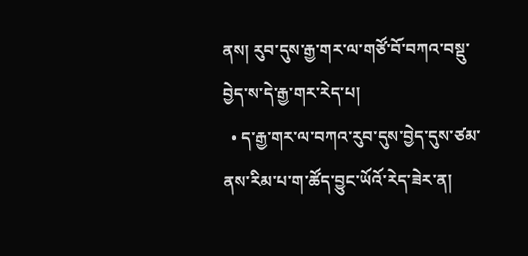ནས། རུབ་དུས་རྒྱ་གར་ལ་གཙོ་བོ་བཀའ་བསྡུ་བྱེད་ས་དེ་རྒྱ་གར་རེད་པ།
  • ད་རྒྱ་གར་ལ་བཀའ་རུབ་དུས་བྱེད་དུས་ཙམ་ནས་རིམ་པ་ག་ཚོད་བྱུང་ཡོའོ་རེད་ཟེར་ན།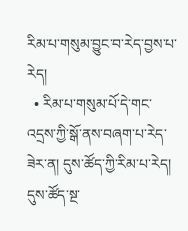རིམ་པ་གསུམ་བྱུང་བ་རེད་བྱས་པ་རེད།
  • རིམ་པ་གསུམ་པོ་དེ་གང་འདྲས་ཀྱི་སྒོ་ནས་བཞག་པ་རེད་ཟེར་ན། དུས་ཚོད་ཀྱི་རིམ་པ་རེད།  དུས་ཚོད་སྔ་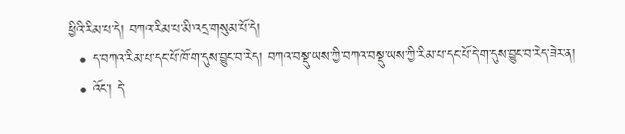ཕྱིའི་རིམ་པ་དེ། བཀའ་རིམ་པ་མི་འདྲ་གསུམ་པོ་དེ།
  • ད་བཀའ་རིམ་པ་དང་པོ་ཁོ་ག་དུས་བྱུང་བ་རེད། བཀའ་བསྡུ་ཡས་ཀྱི་བཀའ་བསྡུ་ཡས་ཀྱི་རིམ་པ་དང་པོ་དེ་ག་དུས་བྱུང་བ་རེད་ཟེར་ན།
  • འོང་། དེ་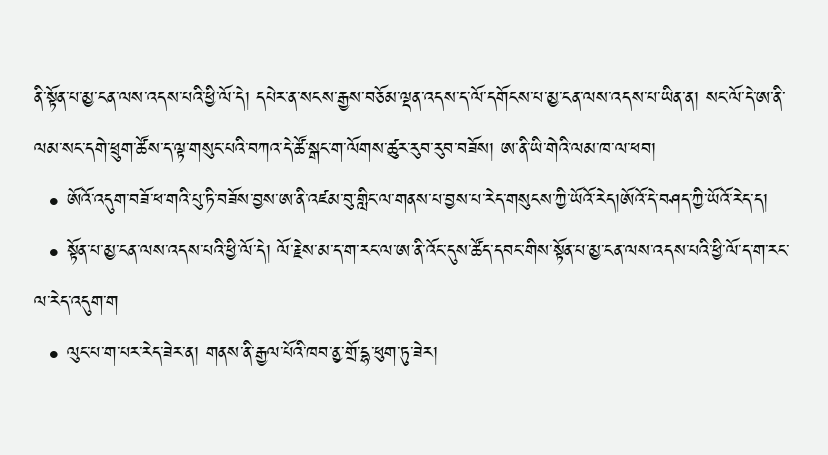ནི་སྟོན་པ་མྱ་ངན་ལས་འདས་པའི་ཕྱི་ལོ་དེ། དཔེར་ན་སངས་རྒྱས་བཅོམ་ལྡན་འདས་ད་ལོ་དགོངས་པ་མྱ་ངན་ལས་འདས་པ་ཡིན་ན། སང་ལོ་དེ་ཨ་ནི་ལམ་སང་དགེ་ཕྲུག་ཚོས་ད་ལྟ་གསུང་པའི་བཀའ་དེ་ཚོ་སྒང་ག་ལོགས་ཚུར་རུབ་རུབ་བཟོས། ཨ་ནི་ཡི་གེའི་ལམ་ཁ་ལ་ཕབ།
  • ཨོའོ་འདུག་བཟོ་ཕ་གའི་པུ་ཏི་བཟོས་བྱས་ཨ་ནི་འཛམ་བུ་གླིང་ལ་གནས་པ་བྱས་པ་རེད་གསུངས་ཀྱི་ཡོའོ་རེད།ཨོའོ་དེ་བཤད་ཀྱི་ཡོའོ་རེད་ད།
  • སྟོན་པ་མྱ་ངན་ལས་འདས་པའི་ཕྱི་ལོ་དེ། ལོ་རྗེས་མ་ད་ག་རང་ལ་ཨ་ནི་འོང་དུས་ཚོད་དབང་གིས་སྟོན་པ་མྱ་ངན་ལས་འདས་པའི་ཕྱི་ལོ་ད་ག་རང་ལ་རེད་འདུག་ག
  • ལུང་པ་ག་པར་རེད་ཟེར་ན། གནས་ནི་རྒྱལ་པོའི་ཁབ་ནྱ་གྲོ་དྷ་ཕུག་ཏུ་ཟེར།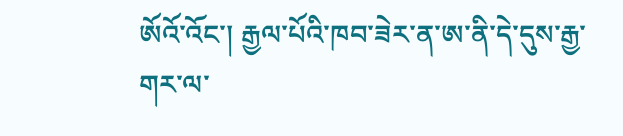ཨོའོ་འོང་། རྒྱལ་པོའི་ཁབ་ཟེར་ན་ཨ་ནི་དེ་དུས་རྒྱ་གར་ལ་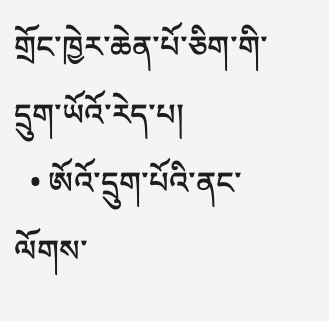གྲོང་ཁྱེར་ཆེན་པོ་ཅིག་གི་དྲུག་ཡོའོ་རེད་པ།
  • ཨོའོ་དྲུག་པོའི་ནང་ལོགས་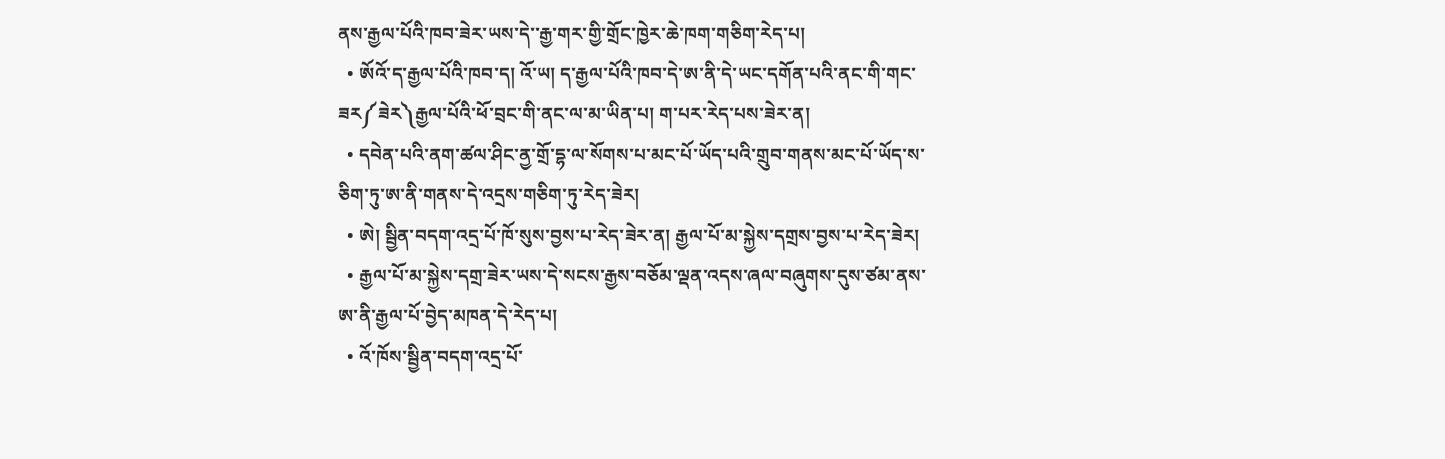ནས་རྒྱལ་པོའི་ཁབ་ཟེར་ཡས་དེ་་རྒྱ་གར་གྱི་གྲོང་ཁྱེར་ཆེ་ཁག་གཅིག་རེད་པ།
  • ཨོའོ་ད་རྒྱལ་པོའི་ཁབ་ད། འོ་ཡ། ད་རྒྱལ་པོའི་ཁབ་དེ་ཨ་ནི་དེ་ཡང་དགོན་པའི་ནང་གི་གང་ཟར༼ཟེར༽རྒྱལ་པོའི་ཕོ་བྲང་གི་ནང་ལ་མ་ཡིན་པ། ག་པར་རེད་པས་ཟེར་ན།
  • དབེན་པའི་ནག་ཚལ་ཤིང་ནྱ་གྲོ་དྷ་ལ་སོགས་པ་མང་པོ་ཡོད་པའི་གྲུབ་གནས་མང་པོ་ཡོད་ས་ཅིག་ཏུ་ཨ་ནི་གནས་དེ་འདྲས་གཅིག་ཏུ་རེད་ཟེར།
  • ཨེ། སྦྱིན་བདག་འདྲ་པོ་ཁོ་སུས་བྱས་པ་རེད་ཟེར་ན། རྒྱལ་པོ་མ་སྐྱེས་དགྲས་བྱས་པ་རེད་ཟེར།
  • རྒྱལ་པོ་མ་སྐྱེས་དགྲ་ཟེར་ཡས་དེ་སངས་རྒྱས་བཅོམ་ལྡན་འདས་ཞལ་བཞུགས་དུས་ཙམ་ནས་ཨ་ནི་རྒྱལ་པོ་བྱེད་མཁན་དེ་རེད་པ།
  • འོ་ཁོས་སྦྱིན་བདག་འདྲ་པོ་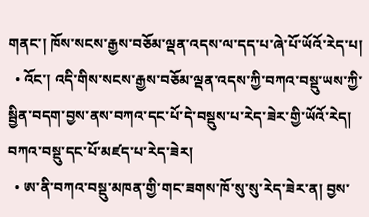གནང་། ཁོས་སངས་རྒྱས་བཅོམ་ལྡན་འདས་ལ་དད་པ་ཞེ་པོ་ཡོའོ་རེད་པ།
  • འོང་། འདི་གིས་སངས་རྒྱས་བཅོམ་ལྡན་འདས་ཀྱི་བཀའ་བསྡུ་ཡས་ཀྱི་སྦྱིན་བདག་བྱས་ནས་བཀའ་དང་པོ་དེ་བསྡུས་པ་རེད་ཟེར་གྱི་ཡོའོ་རེད། བཀའ་བསྡུ་དང་པོ་མཛད་པ་རེད་ཟེར།
  • ཨ་ནི་བཀའ་བསྡུ་མཁན་གྱི་གང་ཟགས་ཁོ་སུ་སུ་རེད་ཟེར་ན། བྱས་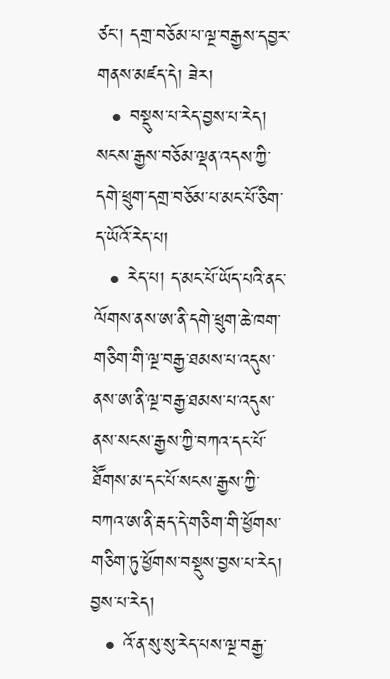ཙང་། དགྲ་བཅོམ་པ་ལྔ་བརྒྱས་དབྱར་གནས་མཛད་དེ། ཟེར།
  • བསྡུས་པ་རེད་བྱས་པ་རེད། སངས་རྒྱས་བཅོམ་ལྡན་འདས་ཀྱི་དགེ་ཕྲུག་དགྲ་བཅོམ་པ་མང་པོ་ཅིག་ད་ཡོའོ་རེད་པ།
  • རེད་པ། ད་མང་པོ་ཡོད་པའི་ནང་ལོགས་ནས་ཨ་ནི་དགེ་ཕྲུག་ཆེ་ཁག་གཅིག་གི་ལྔ་བརྒྱ་ཐམས་པ་འདུས་ནས་ཨ་ནི་ལྔ་བརྒྱ་ཐམས་པ་འདུས་ནས་སངས་རྒྱས་ཀྱི་བཀའ་དང་པོ་ཐཽགས་མ་དང་པོ་སངས་རྒྱས་ཀྱི་བཀའ་ཨ་ནི་རྦད་དེ་གཅིག་གི་ཕྱོགས་གཅིག་ཏུ་ཕྱོགས་བསྡུས་བྱས་པ་རེད། བྱས་པ་རེད།
  • འོ་ན་སུ་སུ་རེད་པས་ལྔ་བརྒྱ་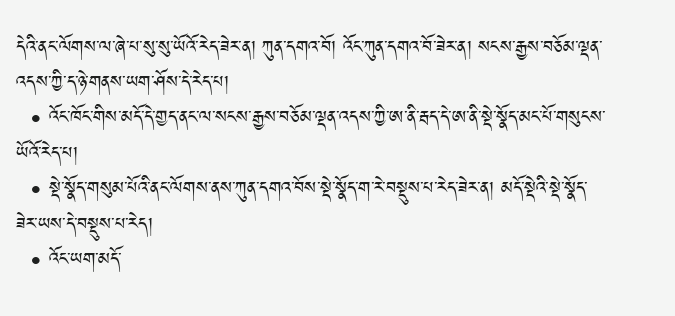དེའི་ནང་ལོགས་ལ་ཞེ་པ་སུ་སུ་ཡོའོ་རེད་ཟེར་ན། ཀུན་དགའ་བོ། འོང་ཀུན་དགའ་བོ་ཟེར་ན། སངས་རྒྱས་བཅོམ་ལྡན་འདས་ཀྱི་ད་ཉེ་གནས་ཡག་ཤོས་དེ་རེད་པ།
  • འོང་ཁོང་གིས་མདོ་དེ་གྱད་ནང་ལ་སངས་རྒྱས་བཅོམ་ལྡན་འདས་ཀྱི་ཨ་ནི་རྦད་དེ་ཨ་ནི་སྡེ་སྣོད་མང་པོ་གསུངས་ཡོའོ་རེད་པ།
  • སྡེ་སྣོད་གསུམ་པོའི་ནང་ལོགས་ནས་ཀུན་དགའ་བོས་སྡེ་སྣོད་ག་རེ་བསྡུས་པ་རེད་ཟེར་ན། མདོ་སྡེའི་སྡེ་སྣོད་ཟེར་ཡས་དེ་བསྡུས་པ་རེད།
  • འོང་ཡག་མདོ་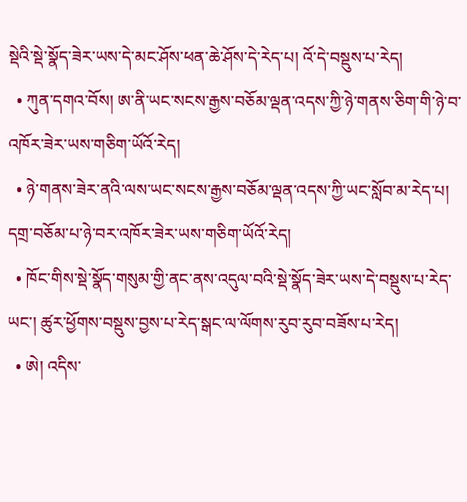སྡེའི་སྡེ་སྣོད་ཟེར་ཡས་དེ་མང་ཤོས་ཕན་ཆེ་ཤོས་དེ་རེད་པ། འོ་དེ་བསྡུས་པ་རེད།
  • ཀུན་དགའ་བོས། ཨ་ནི་ཡང་སངས་རྒྱས་བཅོམ་ལྡན་འདས་ཀྱི་ཉེ་གནས་ཅིག་གི་ཉེ་བ་འཁོར་ཟེར་ཡས་གཅིག་ཡོའོ་རེད།
  • ཉེ་གནས་ཟེར་ནའི་ལས་ཡང་སངས་རྒྱས་བཅོམ་ལྡན་འདས་ཀྱི་ཡང་སློབ་མ་རེད་པ། དགྲ་བཅོམ་པ་ཉེ་བར་འཁོར་ཟེར་ཡས་གཅིག་ཡོའོ་རེད།
  • ཁོང་གིས་སྡེ་སྣོད་གསུམ་གྱི་ནང་ནས་འདུལ་བའི་སྡེ་སྣོད་ཟེར་ཡས་དེ་བསྡུས་པ་རེད་ཡང་། ཚུར་ཕྱོགས་བསྡུས་བྱས་པ་རེད་སྒང་ལ་ལོགས་རུབ་རུབ་བཟོས་པ་རེད།
  • ཨེ། འདིས་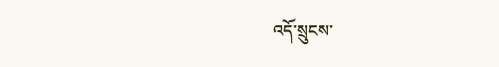འདོ་སྲུངས་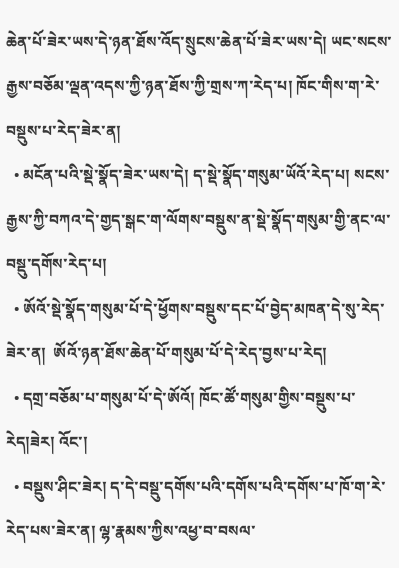ཆེན་པོ་ཟེར་ཡས་དེ་ཉན་ཐོས་འོད་སྲུངས་ཆེན་པོ་ཟེར་ཡས་དེ། ཡང་སངས་རྒྱས་བཅོམ་ལྡན་འདས་ཀྱི་ཉན་ཐོས་ཀྱི་གྲས་ཀ་རེད་པ། ཁོང་གིས་ག་རེ་བསྡུས་པ་རེད་ཟེར་ན།
  • མངོན་པའི་སྡེ་སྣོད་ཟེར་ཡས་དེ། ད་སྡེ་སྣོད་གསུམ་ཡོའོ་རེད་པ། སངས་རྒྱས་ཀྱི་བཀའ་དེ་གྱད་སྒང་ག་ལོགས་བསྡུས་ན་སྡེ་སྣོད་གསུམ་གྱི་ནང་ལ་བསྡུ་དགོས་རེད་པ།
  • ཨོའོ་སྡེ་སྣོད་གསུམ་པོ་དེ་ཕྱོགས་བསྡུས་དང་པོ་བྱེད་མཁན་དེ་སུ་རེད་ཟེར་ན།  ཨོའོ་ཉན་ཐོས་ཆེན་པོ་གསུམ་པོ་དེ་རེད་བྱས་པ་རེད།
  • དགྲ་བཅོམ་པ་གསུམ་པོ་དེ་ཨོའོ། ཁོང་ཚོ་གསུམ་གྱིས་བསྡུས་པ་རེད།ཟེར། འོང་།
  • བསྡུས་ཤིང་ཟེར། ད་དེ་བསྡུ་དགོས་པའི་དགོས་པའི་དགོས་པ་ཁོ་ག་རེ་རེད་པས་ཟེར་ན། ལྷ་རྣམས་ཀྱིས་འཕྱ་བ་བསལ་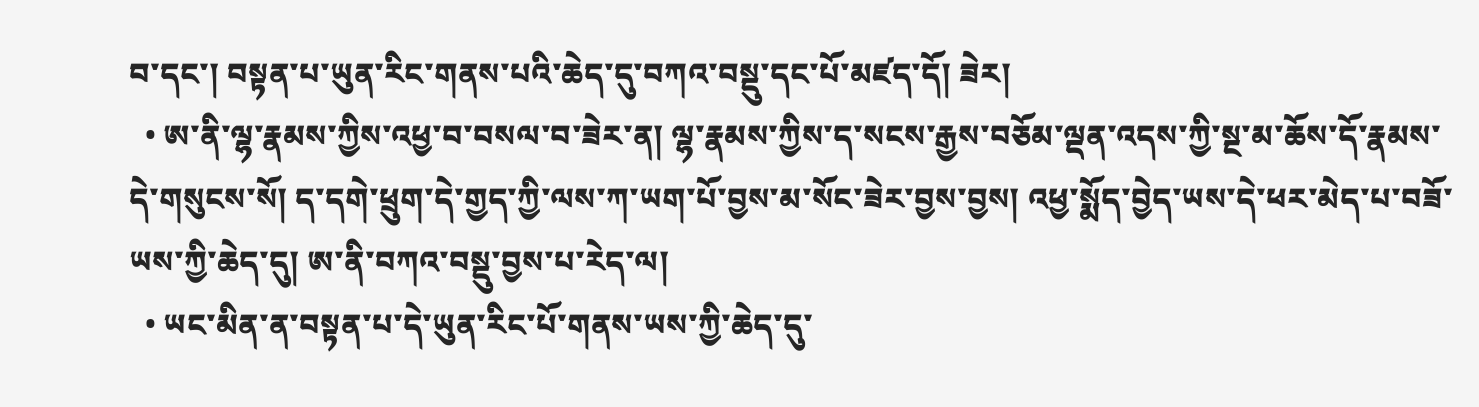བ་དང་། བསྟན་པ་ཡུན་རིང་གནས་པའི་ཆེད་དུ་བཀའ་བསྡུ་དང་པོ་མཛད་དོ། ཟེར།
  • ཨ་ནི་ལྷ་རྣམས་ཀྱིས་འཕྱ་བ་བསལ་བ་ཟེར་ན། ལྷ་རྣམས་ཀྱིས་ད་སངས་རྒྱས་བཅོམ་ལྡན་འདས་ཀྱི་སྔ་མ་ཆོས་དོ་རྣམས་དེ་གསུངས་སོ། ད་དགེ་ཕྲུག་དེ་གྱད་ཀྱི་ལས་ཀ་ཡག་པོ་བྱས་མ་སོང་ཟེར་བྱས་བྱས། འཕྱ་སྨོད་བྱེད་ཡས་དེ་ཕར་མེད་པ་བཟོ་ཡས་ཀྱི་ཆེད་དུ། ཨ་ནི་བཀའ་བསྡུ་བྱས་པ་རེད་ལ།
  • ཡང་མིན་ན་བསྟན་པ་དེ་ཡུན་རིང་པོ་གནས་ཡས་ཀྱི་ཆེད་དུ་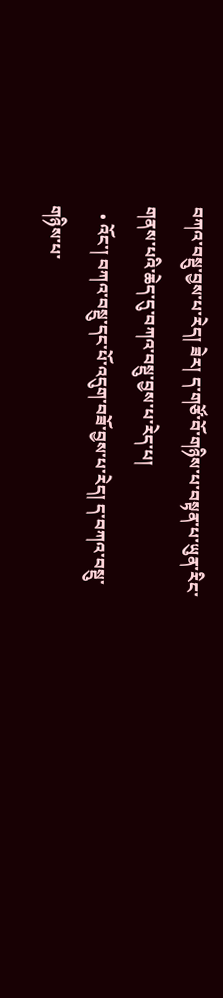བཀའ་བསྡུ་བྱས་པ་རེད། ཟེར། ད་གཙོ་བོ་གཉིས་པ་བསྟན་པ་ཡུན་རིང་གནས་པའི་ཆེད་དུ་བཀའ་བསྡུ་བྱས་པ་རེད་པ།
  • འོང་། བཀའ་བསྡུ་དང་པོ་འདུག་བཟོ་བྱས་པ་རེད། ད་བཀའ་བསྡུ་གཉིས་པ་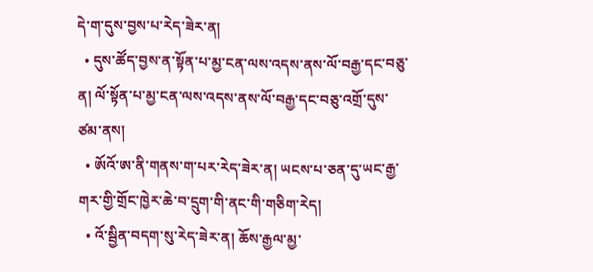དེ་ག་དུས་བྱས་པ་རེད་ཟེར་ན།
  • དུས་ཚོད་བྱས་ན་སྟོན་པ་མྱ་ངན་ལས་འདས་ནས་ལོ་བརྒྱ་དང་བཅུ་ན། ལོ་སྟོན་པ་མྱ་ངན་ལས་འདས་ནས་ལོ་བརྒྱ་དང་བཅུ་འགྲོ་དུས་ཙམ་ནས།
  • ཨོའོ་ཨ་ནི་གནས་ག་པར་རེད་ཟེར་ན། ཡངས་པ་ཅན་དུ་ཡང་རྒྱ་གར་གྱི་གྲོང་ཁྱེར་ཆེ་བ་དྲུག་གི་ནང་གི་གཅིག་རེད།
  • འོ་སྦྱིན་བདག་སུ་རེད་ཟེར་ན། ཆོས་རྒྱལ་མྱ་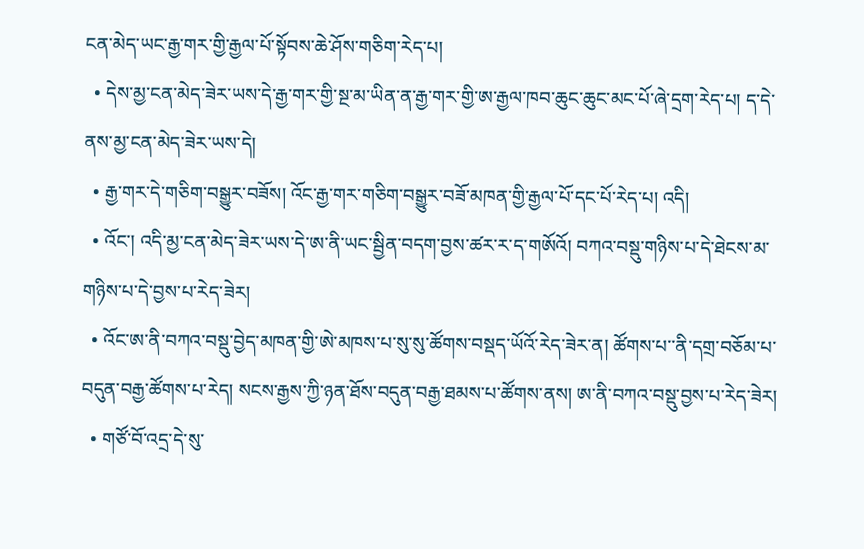ངན་མེད་ཡང་རྒྱ་གར་གྱི་རྒྱལ་པོ་སྟོབས་ཆེ་ཤོས་གཅིག་རེད་པ།
  • དེས་མྱ་ངན་མེད་ཟེར་ཡས་དེ་རྒྱ་གར་གྱི་སྔ་མ་ཡིན་ན་རྒྱ་གར་གྱི་ཨ་རྒྱལ་ཁབ་ཆུང་ཆུང་མང་པོ་ཞེ་དྲག་རེད་པ། ད་དེ་ནས་མྱ་ངན་མེད་ཟེར་ཡས་དེ།
  • རྒྱ་གར་དེ་གཅིག་བསྒྱུར་བཟོས། འོང་རྒྱ་གར་གཅིག་བསྒྱུར་བཟོ་མཁན་གྱི་རྒྱལ་པོ་དང་པོ་རེད་པ། འདི།
  • འོང་། འདི་མྱ་ངན་མེད་ཟེར་ཡས་དེ་ཨ་ནི་ཡང་སྦྱིན་བདག་བྱས་ཚར་ར་ད་གཨོའོ། བཀའ་བསྡུ་གཉིས་པ་དེ་ཐེངས་མ་གཉིས་པ་དེ་བྱས་པ་རེད་ཟེར།
  • འོང་ཨ་ནི་བཀའ་བསྡུ་བྱེད་མཁན་གྱི་ཨེ་མཁས་པ་སུ་སུ་ཚོགས་བསྡད་ཡོའོ་རེད་ཟེར་ན། ཚོགས་པ་་ནི་དགྲ་བཅོམ་པ་བདུན་བརྒྱ་ཚོགས་པ་རེད། སངས་རྒྱས་ཀྱི་ཉན་ཐོས་བདུན་བརྒྱ་ཐམས་པ་ཚོགས་ནས། ཨ་ནི་བཀའ་བསྡུ་བྱས་པ་རེད་ཟེར།
  • གཙོ་བོ་འདྲ་དེ་སུ་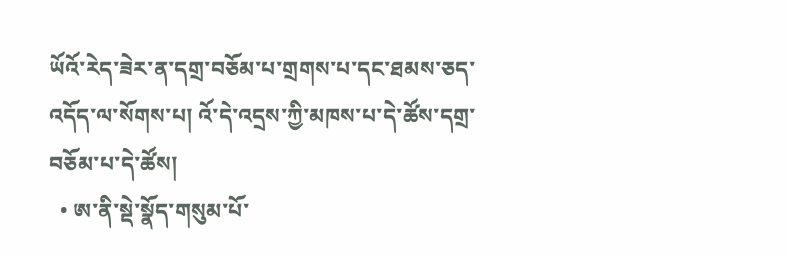ཡོའོ་རེད་ཟེར་ན་དགྲ་བཅོམ་པ་གྲགས་པ་དང་ཐམས་ཅད་འདོད་ལ་སོགས་པ། འོ་དེ་འདྲས་ཀྱི་མཁས་པ་དེ་ཚོས་དགྲ་བཅོམ་པ་དེ་ཚོས།
  • ཨ་ནི་སྡེ་སྣོད་གསུམ་པོ་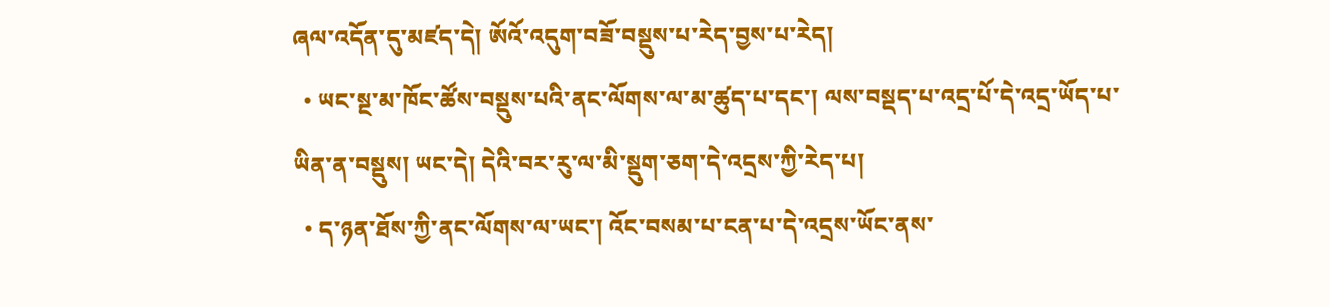ཞལ་འདོན་དུ་མཛད་དེ། ཨོའོ་འདུག་བཟོ་བསྡུས་པ་རེད་བྱས་པ་རེད།
  • ཡང་སྔ་མ་ཁོང་ཚོས་བསྡུས་པའི་ནང་ལོགས་ལ་མ་ཚུད་པ་དང་། ལས་བསྡད་པ་འདྲ་པོ་དེ་འདྲ་ཡོད་པ་ཡིན་ན་བསྡུས། ཡང་དེ། དེའི་བར་རུ་ལ་མི་སྡུག་ཅག་དེ་འདྲས་ཀྱི་རེད་པ།
  • ད་ཉན་ཐོས་ཀྱི་ནང་ལོགས་ལ་ཡང་། འོང་བསམ་པ་ངན་པ་དེ་འདྲས་ཡོང་ནས་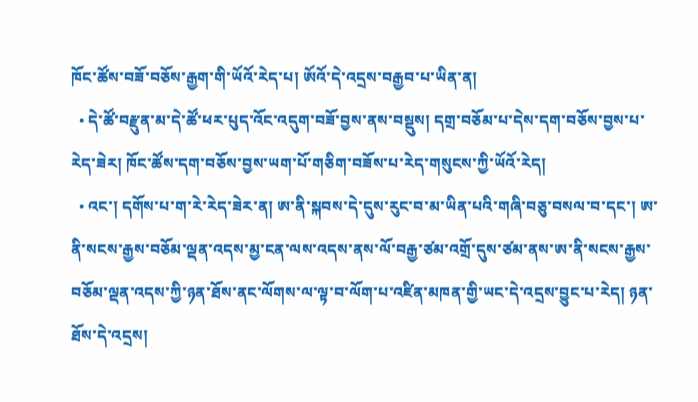ཁོང་ཚོས་བཟོ་བཅོས་རྒྱག་གི་ཡོའོ་རེད་པ། ཨོའོ་དེ་འདྲས་བརྒྱབ་པ་ཡིན་ན།
  • དེ་ཚོ་བརྫུན་མ་དེ་ཚོ་ཕར་པུད་འོང་འདུག་བཟོ་བྱས་ནས་བསྡུས། དགྲ་བཅོམ་པ་དེས་དག་བཅོས་བྱས་པ་རེད་ཟེར། ཁོང་ཚོས་དག་བཅོས་བྱས་ཡག་པོ་གཅིག་བཟོས་པ་རེད་གསུངས་ཀྱི་ཡོའོ་རེད།
  • འང་། དགོས་པ་ག་རེ་རེད་ཟེར་ན། ཨ་ནི་སྐབས་དེ་དུས་རུང་བ་མ་ཡིན་པའི་གཞི་བཅུ་བསལ་བ་དང་། ཨ་ནི་སངས་རྒྱས་བཅོམ་ལྡན་འདས་མྱ་ངན་ལས་འདས་ནས་ལོ་བརྒྱ་ཙམ་འགྲོ་དུས་ཙམ་ནས་ཨ་ནི་སངས་རྒྱས་བཅོམ་ལྡན་འདས་ཀྱི་ཉན་ཐོས་ནང་ལོགས་ལ་ལྟ་བ་ལོག་པ་འཛིན་མཁན་གྱི་ཡང་དེ་འདྲས་བྱུང་པ་རེད། ཉན་ཐོས་དེ་འདྲས།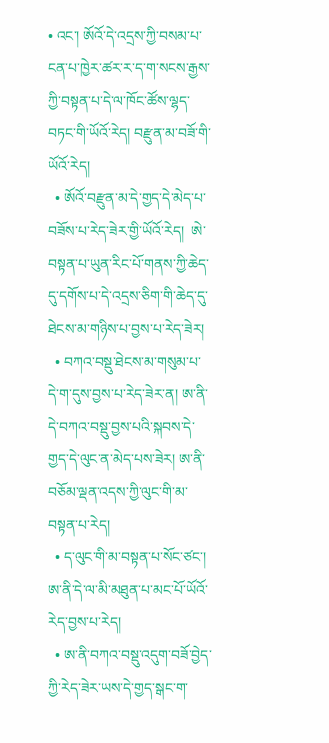• འང་། ཨོའོ་དེ་འདྲས་ཀྱི་བསམ་པ་ངན་པ་ཁྱེར་ཚར་ར་ད་ག་སངས་རྒྱས་ཀྱི་བསྟན་པ་དེ་ལ་ཁོང་ཚོས་ལྷད་བཏང་གི་ཡོའོ་རེད། བརྫུན་མ་བཟོ་གི་ཡོའོ་རེད།
  • ཨོའོ་བརྫུན་མ་དེ་གྱད་དེ་མེད་པ་བཟོས་པ་རེད་ཟེར་གྱི་ཡོའོ་རེད།  ཨེ་བསྟན་པ་ཡུན་རིང་པོ་གནས་ཀྱི་ཆེད་དུ་དགོས་པ་དེ་འདྲས་ཅིག་གི་ཆེད་དུ་ཐེངས་མ་གཉིས་པ་བྱས་པ་རེད་ཟེར།
  • བཀའ་བསྡུ་ཐེངས་མ་གསུམ་པ་དེ་ག་དུས་བྱས་པ་རེད་ཟེར་ན། ཨ་ནི་དེ་བཀའ་བསྡུ་བྱས་པའི་སྐབས་དེ་གྱད་དེ་ལུང་ན་མེད་པས་ཟེར། ཨ་ནི་བཅོམ་ལྡན་འདས་ཀྱི་ལུང་གི་མ་བསྟན་པ་རེད།
  • ད་ལུང་གི་མ་བསྟན་པ་སོང་ཙང་། ཨ་ནི་དེ་ལ་མི་མཐུན་པ་མང་པོ་ཡོའོ་རེད་བྱས་པ་རེད།
  • ཨ་ནི་བཀའ་བསྡུ་འདུག་བཟོ་བྱེད་ཀྱི་རེད་ཟེར་ཡས་དེ་གྱད་སྒང་ག་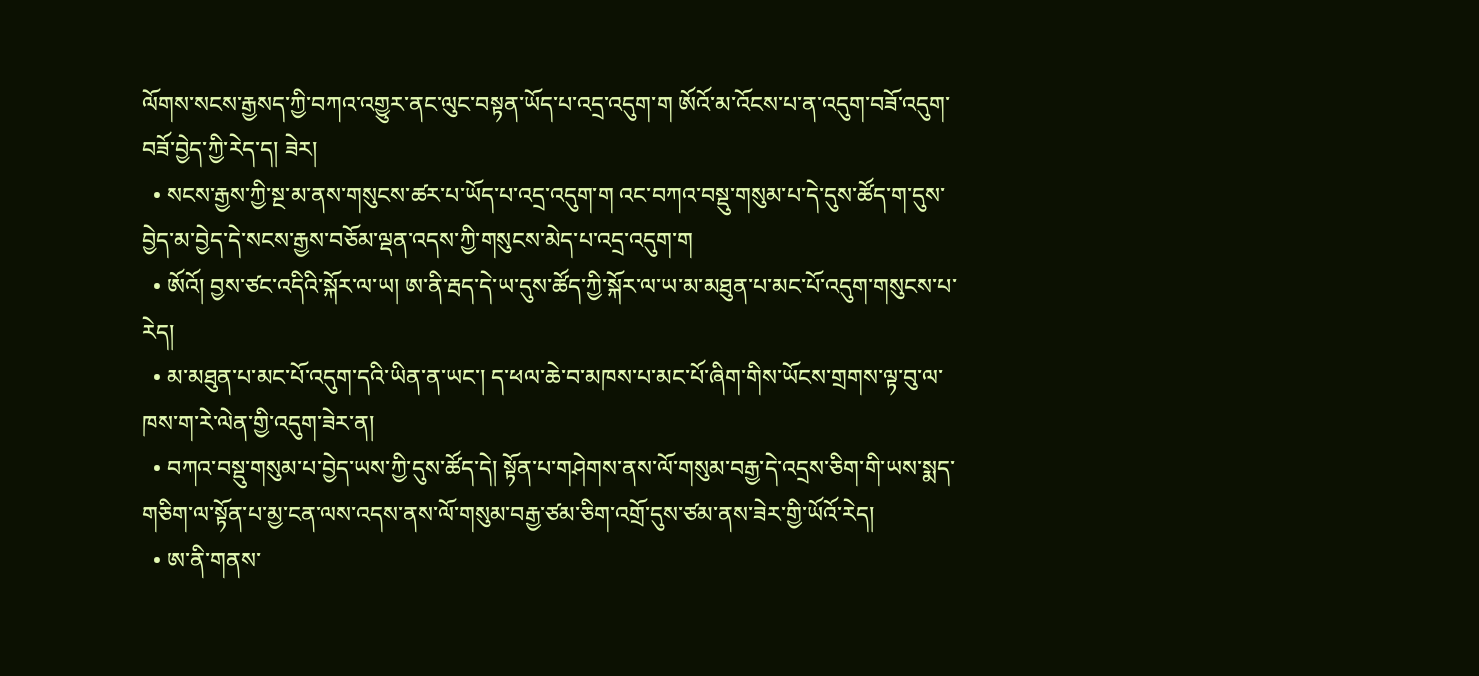ལོགས་སངས་རྒྱསད་ཀྱི་བཀའ་འགྱུར་ནང་ལུང་བསྟན་ཡོད་པ་འདྲ་འདུག་ག ཨོའོ་མ་འོངས་པ་ན་འདུག་བཟོ་འདུག་བཟོ་བྱེད་ཀྱི་རེད་ད། ཟེར།
  • སངས་རྒྱས་ཀྱི་སྔ་མ་ནས་གསུངས་ཚར་པ་ཡོད་པ་འདྲ་འདུག་ག འང་བཀའ་བསྡུ་གསུམ་པ་དེ་དུས་ཚོད་ག་དུས་བྱེད་མ་བྱེད་དེ་སངས་རྒྱས་བཅོམ་ལྡན་འདས་ཀྱི་གསུངས་མེད་པ་འདྲ་འདུག་ག
  • ཨོའོ། བྱས་ཙང་འདིའི་སྐོར་ལ་ཡ། ཨ་ནི་རྦད་དེ་ཡ་དུས་ཚོད་ཀྱི་སྐོར་ལ་ཡ་མ་མཐུན་པ་མང་པོ་འདུག་གསུངས་པ་རེད།
  • མ་མཐུན་པ་མང་པོ་འདུག་དའི་ཡིན་ན་ཡང་། ད་ཕལ་ཆེ་བ་མཁས་པ་མང་པོ་ཞིག་གིས་ཡོངས་གྲགས་ལྟ་བུ་ལ་ཁས་ག་རེ་ལེན་གྱི་འདུག་ཟེར་ན།
  • བཀའ་བསྡུ་གསུམ་པ་བྱེད་ཡས་ཀྱི་དུས་ཚོད་དེ། སྟོན་པ་གཤེགས་ནས་ལོ་གསུམ་བརྒྱ་དེ་འདྲས་ཅིག་གི་ཡས་སྨད་གཅིག་ལ་སྟོན་པ་མྱ་ངན་ལས་འདས་ནས་ལོ་གསུམ་བརྒྱ་ཙམ་ཅིག་འགྲོ་དུས་ཙམ་ནས་ཟེར་གྱི་ཡོའོ་རེད།
  • ཨ་ནི་གནས་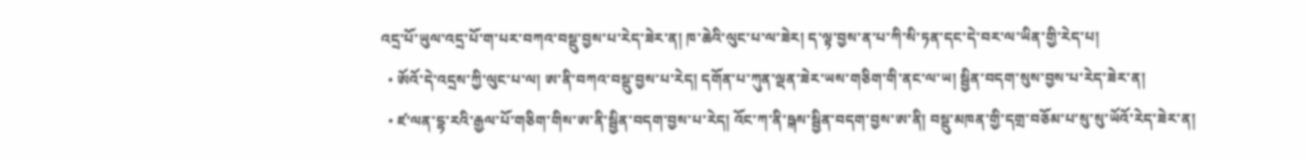འདྲ་པོ་ཡུལ་འདྲ་པོ་ག་པར་བཀའ་བསྡུ་བྱས་པ་རེད་ཟེར་ན། ཁ་ཆེའི་ལུང་པ་ལ་ཟེར། ད་ལྟ་བྱས་ན་པ་ཀི་སི་ཏན་དང་དེ་བར་ལ་ཡིན་གྱི་རེད་པ།
  • ཨོའོ་དེ་འདྲས་ཀྱི་ལུང་པ་ལ། ཨ་ནི་བཀའ་བསྡུ་བྱས་པ་རེད། དགོན་པ་ཀུན་ལྡན་ཟེར་ཡས་གཅིག་གི་ནང་ལ་ཡ། སྦྱིན་བདག་སུས་བྱས་པ་རེད་ཟེར་ན།
  • ཛ་ལན་དྷ་རའི་རྒྱལ་པོ་གཅིག་གིས་ཨ་ནི་སྦྱིན་བདག་བྱས་པ་རེད། འོང་ཀ་ནི་ཥྐས་སྦྱིན་བདག་བྱས་ཨ་ནི། བསྡུ་མཁན་གྱི་དགྲ་བཅོམ་པ་སུ་སུ་ཡོའོ་རེད་ཟེར་ན།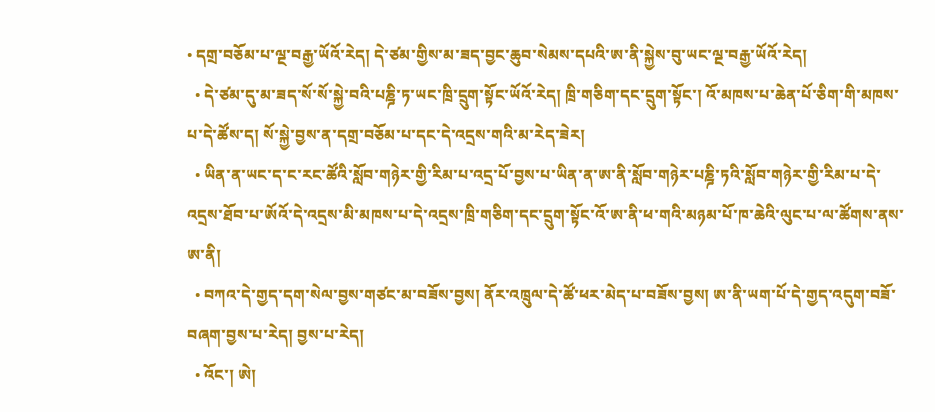• དགྲ་བཅོམ་པ་ལྔ་བརྒྱ་ཡོའོ་རེད། དེ་ཙམ་གྱིས་མ་ཟད་བྱང་ཆུབ་སེམས་དཔའི་ཨ་ནི་སྐྱེས་བུ་ཡང་ལྔ་བརྒྱ་ཡོའོ་རེད།
  • དེ་ཙམ་དུ་མ་ཟད་སོ་སོ་སྐྱེ་བའི་པཎྜི་ཏ་ཡང་ཁྲི་དྲུག་སྟོང་ཡོའོ་རེད། ཁྲི་གཅིག་དང་དྲུག་སྟོང་། འོ་མཁས་པ་ཆེན་པོ་ཅིག་གི་མཁས་པ་དེ་ཚོས་ད། སོ་སྐྱེ་བྱས་ན་དགྲ་བཅོམ་པ་དང་དེ་འདྲས་གའི་མ་རེད་ཟེར།
  • ཡིན་ན་ཡང་ད་ང་རང་ཚོའི་སློབ་གཉེར་གྱི་རིམ་པ་འདྲ་པོ་བྱས་པ་ཡིན་ན་ཨ་ནི་སློབ་གཉེར་པཎྜི་ཏའི་སློབ་གཉེར་གྱི་རིམ་པ་དེ་འདྲས་ཐོབ་པ་ཨོའོ་དེ་འདྲས་མི་མཁས་པ་དེ་འདྲས་ཁྲི་གཅིག་དང་དྲུག་སྟོང་འོ་ཨ་ནི་ཕ་གའི་མཉམ་པོ་ཁ་ཆེའི་ལུང་པ་ལ་ཚོགས་ནས་ཨ་ནི།
  • བཀའ་དེ་གྱད་དག་སེལ་བྱས་གཙང་མ་བཟོས་བྱས། ནོར་འཁྲུལ་དེ་ཚོ་ཕར་མེད་པ་བཟོས་བྱས། ཨ་ནི་ཡག་པོ་དེ་གྱད་འདུག་བཟོ་བཞག་བྱས་པ་རེད། བྱས་པ་རེད།
  • འོང་། ཨེ།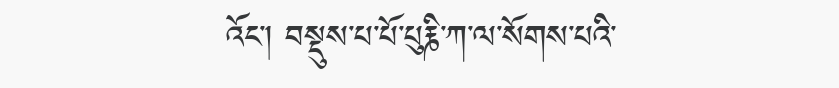འོང་། བསྡུས་པ་པོ་པུརྞི་ཀ་ལ་སོགས་པའི་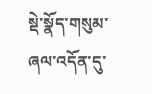སྡེ་སྣོད་གསུམ་ཞལ་འདོན་དུ་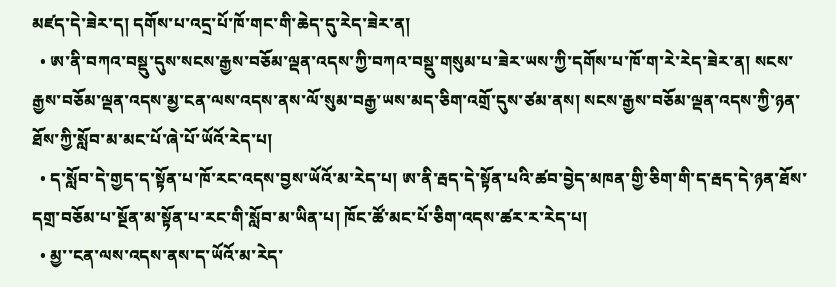མཛད་དེ་ཟེར་ད། དགོས་པ་འདྲ་པོ་ཁོ་གང་གི་ཆེད་དུ་རེད་ཟེར་ན།
  • ཨ་ནི་བཀའ་བསྡུ་དུས་སངས་རྒྱས་བཅོམ་ལྡན་འདས་ཀྱི་བཀའ་བསྡུ་གསུམ་པ་ཟེར་ཡས་ཀྱི་དགོས་པ་ཁོ་ག་རེ་རེད་ཟེར་ན། སངས་རྒྱས་བཅོམ་ལྡན་འདས་མྱ་ངན་ལས་འདས་ནས་ལོ་སུམ་བརྒྱ་ཡས་མད་ཅིག་འགྲོ་དུས་ཙམ་ནས། སངས་རྒྱས་བཅོམ་ལྡན་འདས་ཀྱི་ཉན་ཐོས་ཀྱི་སློབ་མ་མང་པོ་ཞེ་པོ་ཡོའོ་རེད་པ།
  • ད་སློབ་དེ་གྱད་ད་སྟོན་པ་ཁོ་རང་འདས་བྱས་ཡོའོ་མ་རེད་པ། ཨ་ནི་རྦད་དེ་སྟོན་པའི་ཚབ་བྱེད་མཁན་གྱི་ཅིག་གི་ད་རྦད་དེ་ཉན་ཐོས་དགྲ་བཅོམ་པ་སྔོན་མ་སྟོན་པ་རང་གི་སློབ་མ་ཡིན་པ། ཁོང་ཚོ་མང་པོ་ཅིག་འདས་ཚར་ར་རེད་པ།
  • མྱ་་ངན་ལས་འདས་ནས་ད་ཡོའོ་མ་རེད་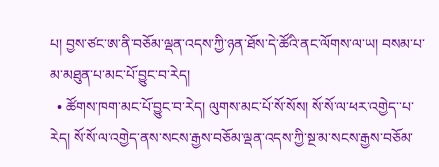པ། བྱས་ཙང་ཨ་ནི་བཅོམ་ལྡན་འདས་ཀྱི་ཉན་ཐོས་དེ་ཚོའི་ནང་ལོགས་ལ་ཡ། བསམ་པ་མ་མཐུན་པ་མང་པོ་བྱུང་བ་རེད།
  • ཚོགས་ཁག་མང་པོ་བྱུང་བ་རེད། ལུགས་མང་པོ་སོ་སོས། སོ་སོ་ལ་ཕར་འགྱེད་་པ་རེད། སོ་སོ་ལ་འགྱེད་ནས་སངས་རྒྱས་བཅོམ་ལྡན་འདས་ཀྱི་སྔ་མ་སངས་རྒྱས་བཅོམ་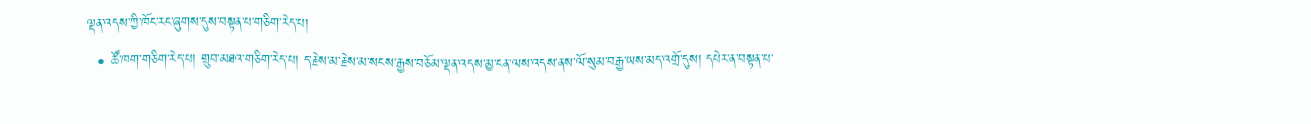ལྡན་འདས་ཀྱི་ཁོང་རང་ཞུགས་དུས་བསྟན་པ་གཅིག་རེད་པ།
  • ཚོ་ཁག་གཅིག་རེད་པ། གྲུབ་མཐའ་གཅིག་རེད་པ། ད་རྗེས་མ་རྗེས་མ་སངས་རྒྱས་བཅོམ་ལྡན་འདས་མྱ་ངན་ལས་འདས་ནས་ལོ་སུམ་བརྒྱ་ཡས་མད་འགྲོ་དུས། དཔེར་ན་བསྟན་པ་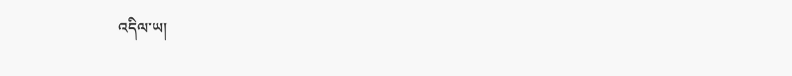འདིལ་ཡ།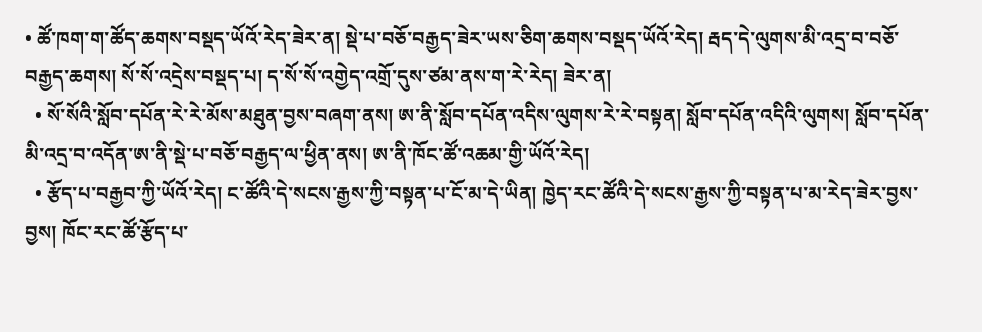• ཚོ་ཁག་ག་ཚོད་ཆགས་བསྡད་ཡོའོ་རེད་ཟེར་ན། སྡེ་པ་བཅོ་བརྒྱད་ཟེར་ཡས་ཅིག་ཆགས་བསྡད་ཡོའོ་རེད། རྦད་དེ་ལུགས་མི་འདྲ་བ་བཅོ་བརྒྱད་ཆགས། སོ་སོ་འདྲེས་བསྡད་པ། ད་སོ་སོ་འགྱེད་འགྲོ་དུས་ཙམ་ནས་ག་རེ་རེད། ཟེར་ན།
  • སོ་སོའི་སློབ་དཔོན་རེ་རེ་མོས་མཐུན་བྱས་བཞག་ནས། ཨ་ནི་སློབ་དཔོན་འདིས་ལུགས་རེ་རེ་བསྟན། སློབ་དཔོན་འདིའི་ལུགས། སློབ་དཔོན་མི་འདྲ་བ་འདོན་ཨ་ནི་སྡེ་པ་བཅོ་བརྒྱད་ལ་ཕྱིན་ནས། ཨ་ནི་ཁོང་ཚོ་འཆམ་གྱི་ཡོའོ་རེད།
  • རྩོད་པ་བརྒྱབ་ཀྱི་ཡོའོ་རེད། ང་ཚོའི་དེ་སངས་རྒྱས་ཀྱི་བསྟན་པ་ངོ་མ་དེ་ཡིན། ཁྱེད་རང་ཚོའི་དེ་སངས་རྒྱས་ཀྱི་བསྟན་པ་མ་རེད་ཟེར་བྱས་བྱས། ཁོང་རང་ཚོ་རྩོད་པ་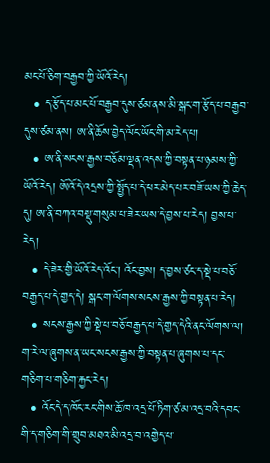མང་པོ་ཅིག་བརྒྱབ་ཀྱི་ཡོའོ་རེད།
  • ད་རྩོད་པ་མང་པོ་བརྒྱབ་དུས་ཙམ་ནས་མི་སྒང་ག་རྩོད་པ་བརྒྱབ་དུས་ཙམ་ནས། ཨ་ནི་ཆོས་བྱེད་ལོང་ཡོང་གི་མ་རེད་པ།
  • ཨ་ནི་སངས་རྒྱས་བཅོམ་ལྡན་འདས་ཀྱི་བསྟན་པ་ཉམས་ཀྱི་ཡོའོ་རེད། ཨོའོ་དེ་འདྲས་ཀྱི་སྤྱོད་པ་དེ་ཕར་མེད་པར་བཟོ་ཡས་ཀྱི་ཆེད་དུ། ཨ་ནི་བཀའ་བསྡུ་གསུམ་པ་ཟེར་ཡས་དེ་བྱས་པ་རེད། བྱས་པ་རེད།
  • དེ་ཟེར་གྱི་ཡོའོ་རེད་འོང་། འོང་བྱས། ད་བྱས་ཙང་ད་སྡེ་པ་བཅོ་བརྒྱད་པ་དེ་གྱད་དེ། སྒང་ག་ལོགས་སངས་རྒྱས་ཀྱི་བསྟན་པ་རེད།
  • སངས་རྒྱས་ཀྱི་སྡེ་པ་བཅོ་བརྒྱད་པ་དེ་གྱད་དེའི་ནང་ལོགས་ལ། ག་རེ་ལ་ཞུགས་ན་ཡང་སངས་རྒྱས་ཀྱི་བསྟན་པ་ཞུགས་པ་དང་གཅིག་པ་གཅིག་རྐྱང་རེད།
  • འོང་དེ་ད་ཁོང་རང་གིས་ཆོ་ཁ་འདྲ་པོ་ཏིག་ཙ་མ་འདྲ་བའི་དབང་གི་ད་གཅིག་གི་གྲུབ་མཐའ་མི་འདྲ་བ་འགྱེད་པ་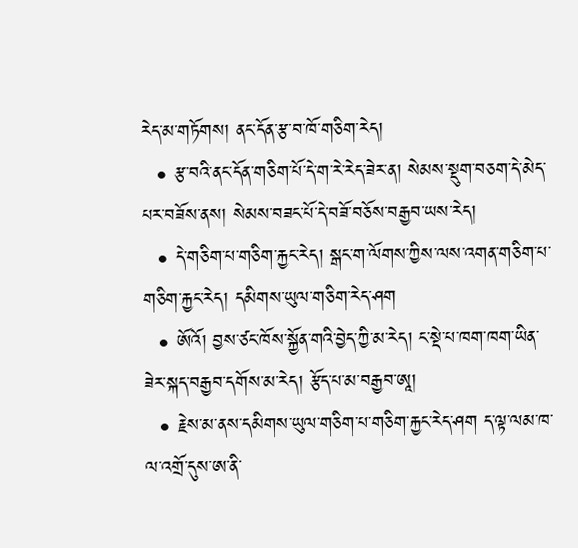རེད་མ་གཏོགས། ནང་དོན་རྩ་བ་ཁོ་གཅིག་རེད།
  • རྩ་བའི་ནང་དོན་གཅིག་པོ་དེ་ག་རེ་རེད་ཟེར་ན། སེམས་སྡུག་བཅག་དེ་མེད་པར་བཟོས་ནས། སེམས་བཟང་པོ་དེ་བཟོ་བཅོས་བརྒྱབ་ཡས་རེད།
  • དེ་གཅིག་པ་གཅིག་རྐྱང་རེད། སྒང་ག་ལོགས་ཀྱིས་ལས་འགན་གཅིག་པ་གཅིག་རྐྱང་རེད། དམིགས་ཡུལ་གཅིག་རེད་ཤག
  • ཨོའོ། བྱས་ཙང་ཁོས་སྐྱོན་གའི་བྱེད་ཀྱི་མ་རེད། ང་སྡེ་པ་ཁག་ཁག་ཡིན་ཟེར་སྐད་བརྒྱབ་དགོས་མ་རེད། རྩོད་པ་མ་བརྒྱབ་ཨཱ།
  • རྗེས་མ་ནས་དམིགས་ཡུལ་གཅིག་པ་གཅིག་རྐྱང་རེད་ཤག ད་ལྟ་ལམ་ཁ་ལ་འགྲོ་དུས་ཨ་ནི་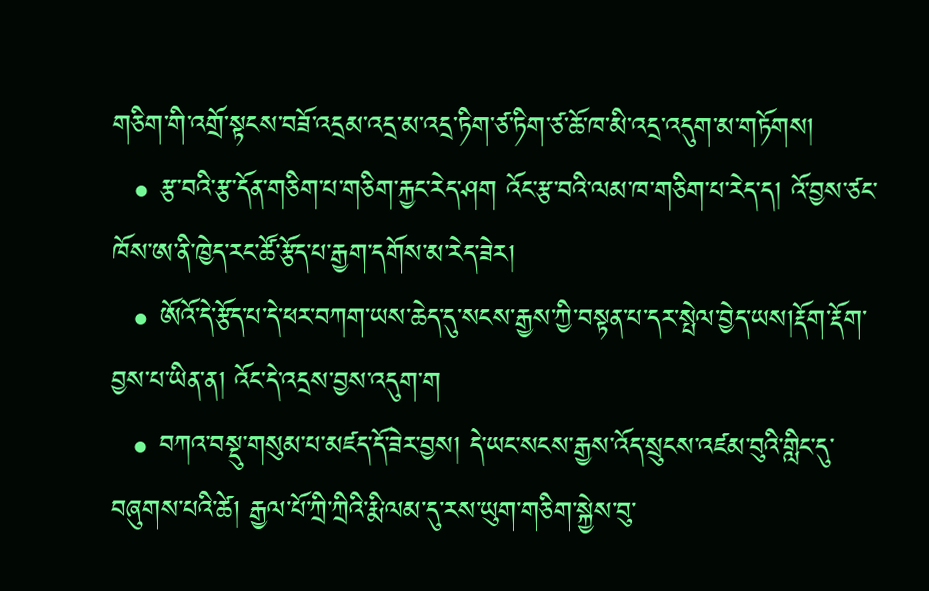གཅིག་གི་འགྲོ་སྟངས་བཟོ་འདྲམ་འདྲ་མ་འདྲ་ཏིག་ཙ་ཏིག་ཙ་ཆོ་ཁ་མི་འདྲ་འདུག་མ་གཏོགས།
  • རྩ་བའི་རྩ་དོན་གཅིག་པ་གཅིག་རྐྱང་རེད་ཤག འོང་རྩ་བའི་ལམ་ཁ་གཅིག་པ་རེད་ད། འོ་བྱས་ཙང་ཁོས་ཨ་ནི་ཁྱེད་རང་ཚོ་རྩོད་པ་རྒྱག་དགོས་མ་རེད་ཟེར།
  • ཨོའོ་དེ་རྩོད་པ་དེ་ཕར་བཀག་ཡས་ཆེད་དུ་སངས་རྒྱས་ཀྱི་བསྟན་པ་དར་སྤེལ་བྱེད་ཡས།རྡོག་རྡོག་བྱས་པ་ཡིན་ན། འོང་དེ་འདྲས་བྱས་འདུག་ག
  • བཀའ་བསྡུ་གསུམ་པ་མཛད་དོ་ཟེར་བྱས། དེ་ཡང་སངས་རྒྱས་འོད་སྲུངས་འཛམ་བུའི་གླིང་དུ་བཞུགས་པའི་ཚེ། རྒྱལ་པོ་ཀྲི་ཀྲིའི་རྨི་ལམ་དུ་རས་ཡུག་གཅིག་སྐྱེས་བུ་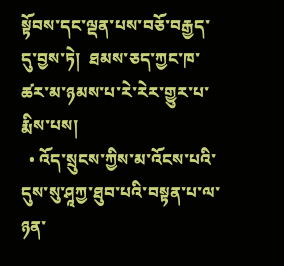སྟོབས་དང་ལྡན་པས་བཅོ་བརྒྱད་དུ་བྱས་ཏེ།  ཐམས་ཅད་ཀྱང་ཁ་ཚར་མ་ཉམས་པ་རེ་རེར་གྱུར་པ་རྨིས་པས།
  • འོད་སྲུངས་ཀྱིས་མ་འོངས་པའི་དུས་སུ་ཤཱཀྱ་ཐུབ་པའི་བསྟན་པ་ལ་ཉན་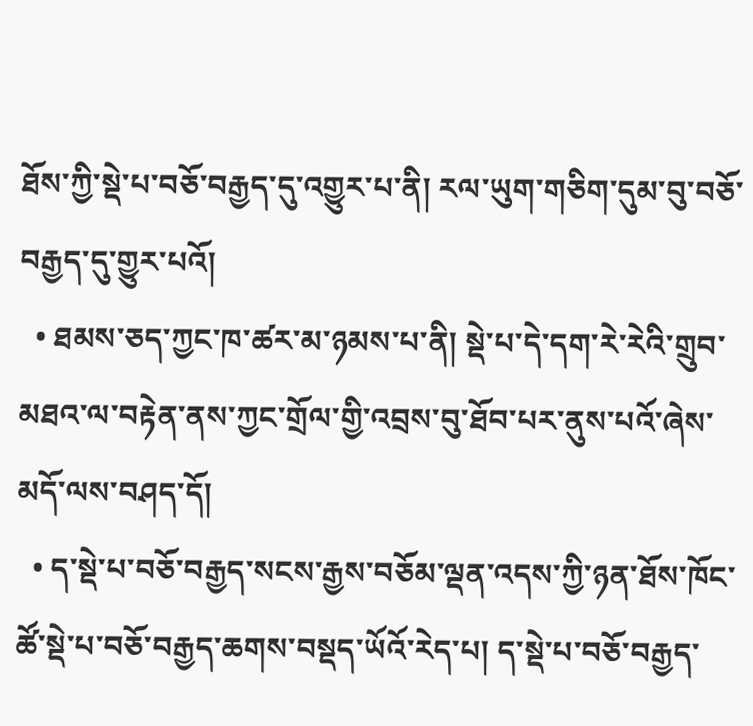ཐོས་ཀྱི་སྡེ་པ་བཅོ་བརྒྱད་དུ་འགྱུར་པ་ནི། རལ་ཡུག་གཅིག་དུམ་བུ་བཅོ་བརྒྱད་དུ་གྱུར་པའོ།
  • ཐམས་ཅད་ཀྱང་ཁ་ཚར་མ་ཉམས་པ་ནི། སྡེ་པ་དེ་དག་རེ་རེའི་གྲུབ་མཐའ་ལ་བརྟེན་ནས་ཀྱང་གྲོལ་གྱི་འབྲས་བུ་ཐོབ་པར་ནུས་པའོ་ཞེས་མདོ་ལས་བཤད་དོ།
  • ད་སྡེ་པ་བཅོ་བརྒྱད་སངས་རྒྱས་བཅོམ་ལྡན་འདས་ཀྱི་ཉན་ཐོས་ཁོང་ཚོ་སྡེ་པ་བཅོ་བརྒྱད་ཆགས་བསྡད་ཡོའོ་རེད་པ། ད་སྡེ་པ་བཅོ་བརྒྱད་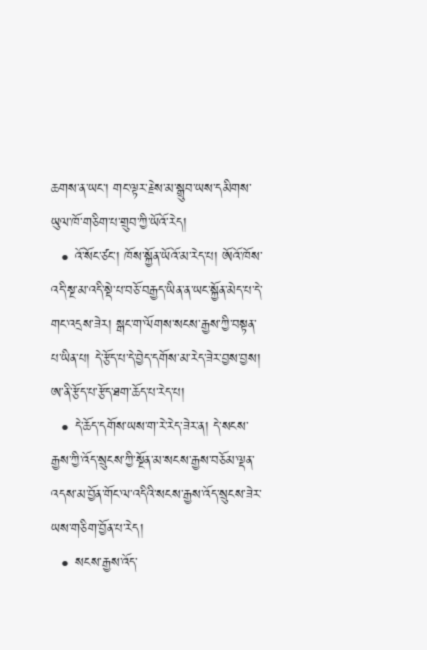ཆགས་ན་ཡང་། གང་ལྟར་རྗེས་མ་སྒྲུབ་ཡས་དམིགས་ཡུལ་ཁོ་གཅིག་པ་གྲུབ་ཀྱི་ཡོའོ་རེད།
  • འོ་སོང་ཙང་། ཁོས་སྐྱོན་ཡོའོ་མ་རེད་པ། ཨོའོ་ཁོས་འདི་སྔ་མ་འདི་སྡེ་པ་བཅོ་བརྒྱད་ཡིན་ན་ཡང་སྐྱོན་མེད་པ་དེ་གང་འདྲས་ཟེར། སྒང་ག་ལོགས་སངས་རྒྱས་ཀྱི་བསྟན་པ་ཡིན་པ། དེ་རྩོད་པ་དེ་བྱེད་དགོས་མ་རེད་ཟེར་བྱས་བྱས། ཨ་ནི་རྩོད་པ་རྩོད་ཐག་ཆོད་པ་རེད་པ།
  • དེ་ཆོད་དགོས་ཡས་ག་རེ་རེད་ཟེར་ན། དེ་སངས་རྒྱས་ཀྱི་འོད་སྲུངས་ཀྱི་སྔོན་མ་སངས་རྒྱས་བཅོམ་ལྡན་འདས་མ་བྱོན་གོང་ལ་འདིའི་སངས་རྒྱས་འོད་སྲུངས་ཟེར་ཡས་གཅིག་བྱོན་པ་རེད།
  • སངས་རྒྱས་འོད་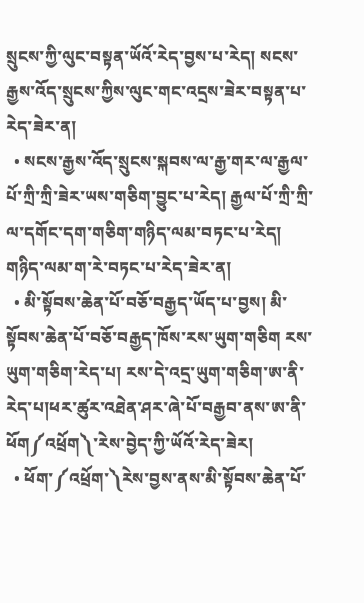སྲུངས་ཀྱི་ལུང་བསྟན་ཡོའོ་རེད་བྱས་པ་རེད། སངས་རྒྱས་འོད་སྲུངས་ཀྱིས་ལུང་གང་འདྲས་ཟེར་བསྟན་པ་རེད་ཟེར་ན།
  • སངས་རྒྱས་འོད་སྲུངས་སྐབས་ལ་རྒྱ་གར་ལ་རྒྱལ་པོ་ཀྲི་ཀྲི་ཟེར་ཡས་གཅིག་བྱུང་པ་རེད། རྒྱལ་པོ་ཀྲི་ཀྲི་ལ་དགོང་དག་གཅིག་གཉིད་ལམ་བཏང་པ་རེད། གཉིད་ལམ་ག་རེ་བཏང་པ་རེད་ཟེར་ན།
  • མི་སྟོབས་ཆེན་པོ་བཅོ་བརྒྱད་ཡོད་པ་བྱས། མི་སྟོབས་ཆེན་པོ་བཅོ་བརྒྱད་ཁོས་རས་ཡུག་གཅིག རས་ཡུག་གཅིག་རེད་པ། རས་དེ་འདྲ་ཡུག་གཅིག་ཨ་ནི་རེད་པ།ཕར་ཚུར་འཐེན་ཤར་ཞེ་པོ་བརྒྱབ་ནས་ཨ་ནི་ཕོག༼འཕྲོག༽་རེས་བྱེད་ཀྱི་ཡོའོ་རེད་ཟེར།
  • ཕོག་༼འཕྲོག་༽རེས་བྱས་ནས་མི་སྟོབས་ཆེན་པོ་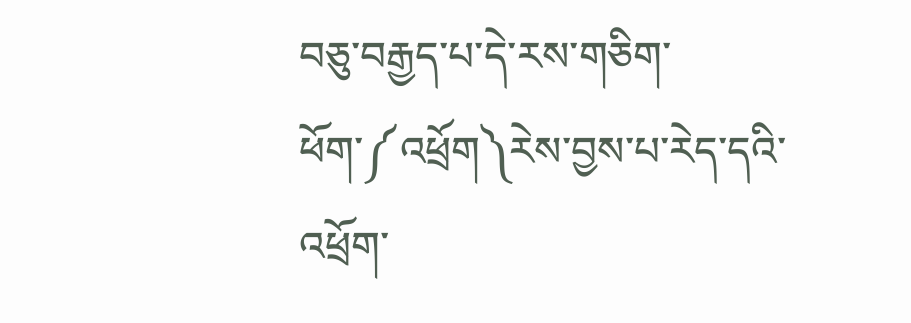བཅུ་བརྒྱད་པ་དེ་རས་གཅིག་ཕོག་༼འཕྲོག༽རེས་བྱས་པ་རེད་དའི་འཕྲོག་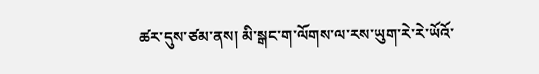ཚར་དུས་ཙམ་ནས། མི་སྒང་ག་ལོགས་ལ་རས་ཡུག་རེ་རེ་ཡོའོ་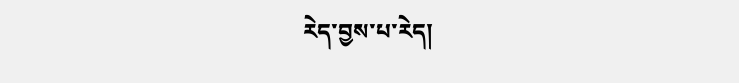རེད་བྱས་པ་རེད།